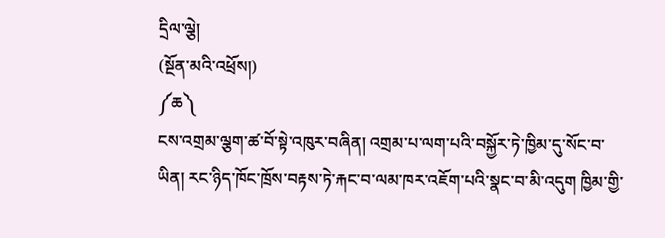དྲིལ་ལྕེ།
(སྔོན་མའི་འཕྲོས།)
༼ཆ༽
ངས་འགྲམ་ལྕག་ཚ་བོ་སྟེ་འཁུར་བཞིན། འགྲམ་པ་ལག་པའི་བསྐྱོར་ཏེ་ཁྱིམ་དུ་སོང་བ་ཡིན། རང་ཉིད་ཁོང་ཁྲོས་བརྟས་ཏེ་རྐང་བ་ལམ་ཁར་འཇོག་པའི་སྣང་བ་མི་འདུག ཁྱིམ་གྱི་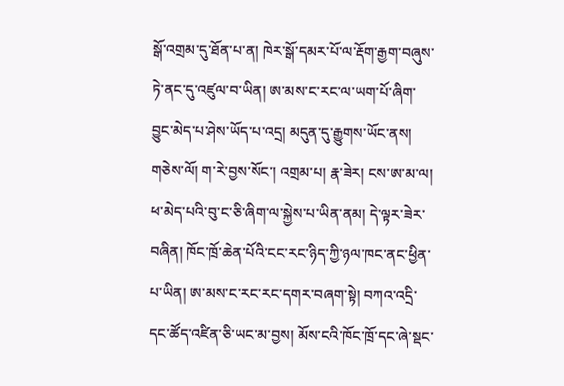སྒོ་འགྲམ་དུ་ཐོན་པ་ན། ཁེར་སྒོ་དམར་པོ་ལ་རྡོག་རྒྱག་བཞུས་ཏེ་ནང་དུ་འཛུལ་བ་ཡིན། ཨ་མས་ང་རང་ལ་ཡག་པོ་ཞིག་བྱུང་མེད་པ་ཤེས་ཡོད་པ་འདྲ། མདུན་དུ་རྒྱུགས་ཡོང་ནས། གཅེས་ལོ། ག་རེ་བྱས་སོང་། འགྲམ་པ། རྣ་ཟེར། ངས་ཨ་མ་ལ། ཕ་མེད་པའི་བུ་ང་ཅི་ཞིག་ལ་སྐྱེས་པ་ཡིན་ནམ། དེ་ལྟར་ཟེར་བཞིན། ཁོང་ཁྲོ་ཆེན་པོའི་ངང་རང་ཉིད་ཀྱི་ཉལ་ཁང་ནང་ཕྱིན་པ་ཡིན། ཨ་མས་ང་རང་རང་དགར་བཞག་སྟེ། བཀའ་འདྲི་དང་ཚོད་འཛིན་ཅི་ཡང་མ་བྱས། མོས་ངའི་ཁོང་ཁྲོ་དང་ཞེ་སྡང་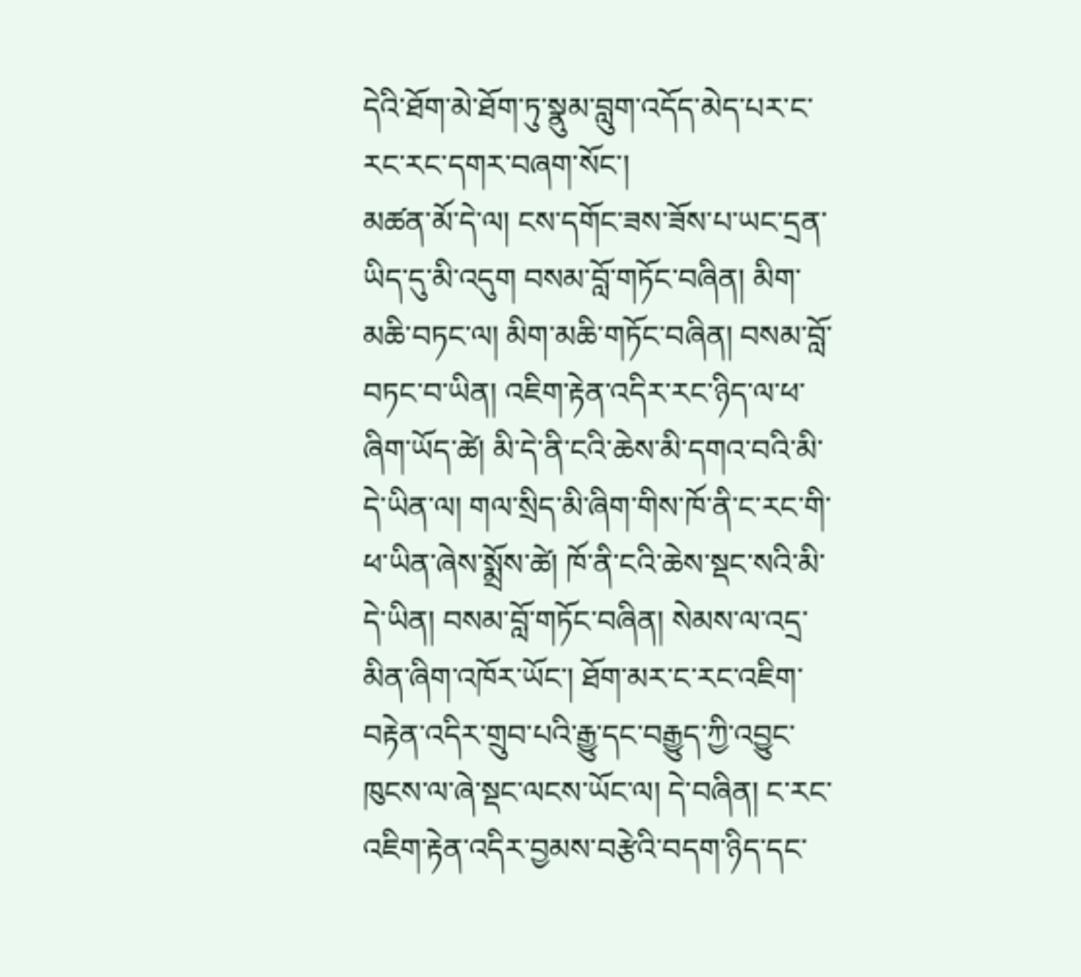དེའི་ཐོག་མེ་ཐོག་ཏུ་སྣུམ་བླུག་འདོད་མེད་པར་ང་རང་རང་དགར་བཞག་སོང་།
མཚན་མོ་དེ་ལ། ངས་དགོང་ཟས་ཟོས་པ་ཡང་དྲན་ཡིད་དུ་མི་འདུག བསམ་བློ་གཏོང་བཞིན། མིག་མཆི་བཏང་ལ། མིག་མཆི་གཏོང་བཞིན། བསམ་བློ་བཏང་བ་ཡིན། འཇིག་རྟེན་འདིར་རང་ཉིད་ལ་ཕ་ཞིག་ཡོད་ཚེ། མི་དེ་ནི་ངའི་ཆེས་མི་དགའ་བའི་མི་དེ་ཡིན་ལ། གལ་སྲིད་མི་ཞིག་གིས་ཁོ་ནི་ང་རང་གི་ཕ་ཡིན་ཞེས་སྨྲོས་ཚེ། ཁོ་ནི་ངའི་ཆེས་སྡང་སའི་མི་དེ་ཡིན། བསམ་བློ་གཏོང་བཞིན། སེམས་ལ་འདྲ་མིན་ཞིག་འཁོར་ཡོང་། ཐོག་མར་ང་རང་འཇིག་བརྟེན་འདིར་གྲུབ་པའི་རྒྱུ་དང་བརྒྱུད་ཀྱི་འབྱུང་ཁུངས་ལ་ཞེ་སྡང་ལངས་ཡོང་ལ། དེ་བཞིན། ང་རང་འཇིག་རྟེན་འདིར་བྱམས་བརྩེའི་བདག་ཉིད་དང་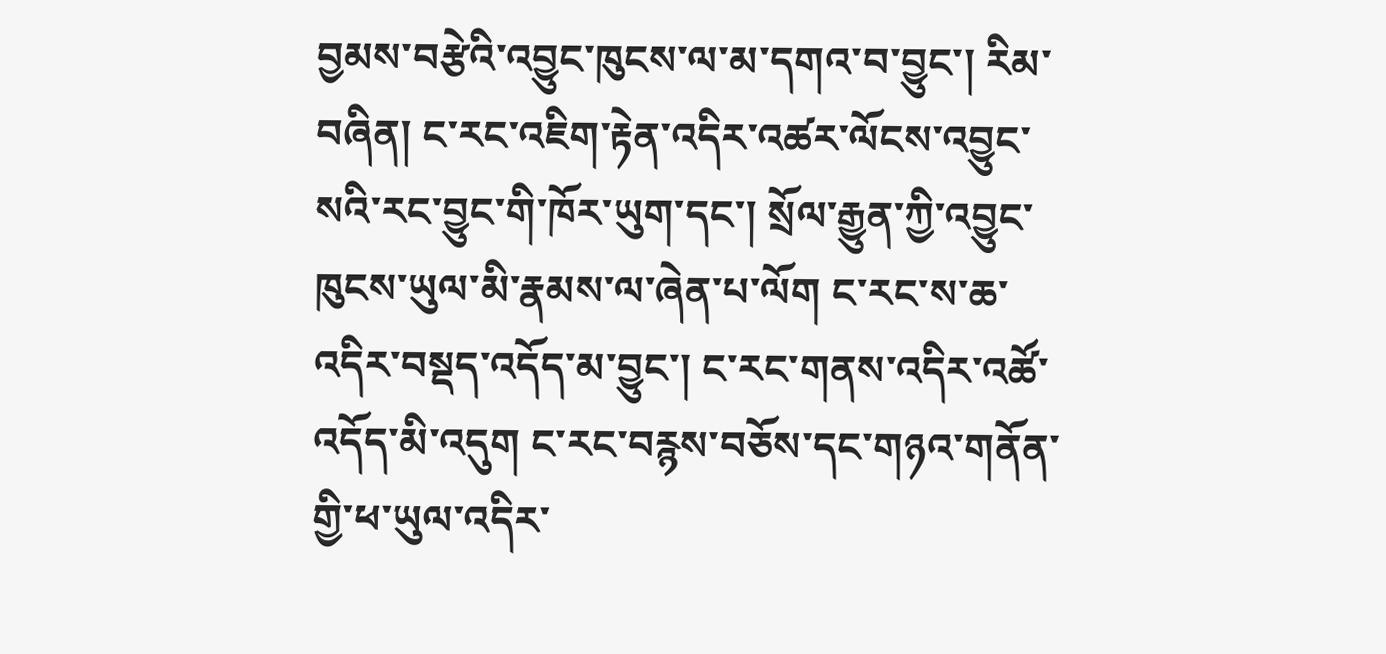བྱམས་བརྩེའི་འབྱུང་ཁུངས་ལ་མ་དགའ་བ་བྱུང་། རིམ་བཞིན། ང་རང་འཇིག་རྟེན་འདིར་འཚར་ལོངས་འབྱུང་སའི་རང་བྱུང་གི་ཁོར་ཡུག་དང་། སྲོལ་རྒྱུན་ཀྱི་འབྱུང་ཁུངས་ཡུལ་མི་རྣམས་ལ་ཞེན་པ་ལོག ང་རང་ས་ཆ་འདིར་བསྡད་འདོད་མ་བྱུང་། ང་རང་གནས་འདིར་འཚོ་འདོད་མི་འདུག ང་རང་བརྙས་བཅོས་དང་གཉའ་གནོན་གྱི་ཕ་ཡུལ་འདིར་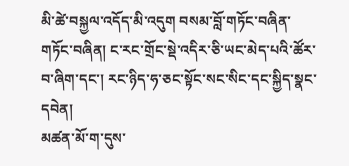མི་ཚེ་བསྐྱལ་འདོད་མི་འདུག བསམ་བློ་གཏོང་བཞིན་གཏོང་བཞིན། ང་རང་གྲོང་སྡེ་འདིར་ཅི་ཡང་མེད་པའི་ཚོར་བ་ཞིག་དང་། རང་ཉིད་ཧ་ཅང་སྟོང་སང་སིང་དང་སྐྱིད་སྣང་དབེན།
མཚན་མོ་ག་དུས་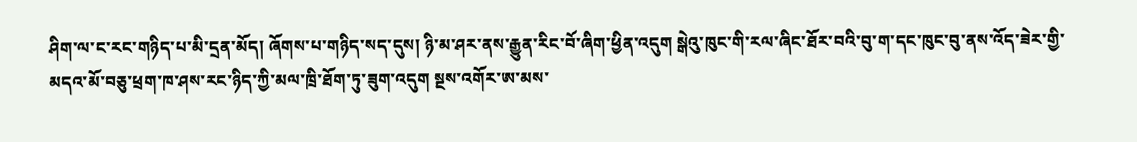ཤིག་ལ་ང་རང་གཉིད་པ་མི་དྲན་མོད། ཞོགས་པ་གཉིད་སད་དུས། ཉི་མ་ཤར་ནས་རྒྱུན་རིང་བོ་ཞིག་ཕྱིན་འདུག སྒེའུ་ཁུང་གི་རལ་ཞིང་ཐོར་བའི་བུ་ག་དང་ཁུང་བུ་ནས་འོད་ཟེར་གྱི་མདའ་མོ་བཅུ་ཕྲག་ཁ་ཤས་རང་ཉིད་ཀྱི་མལ་ཁྲི་ཐོག་ཏུ་ཟུག་འདུག སྔས་འགོར་ཨ་མས་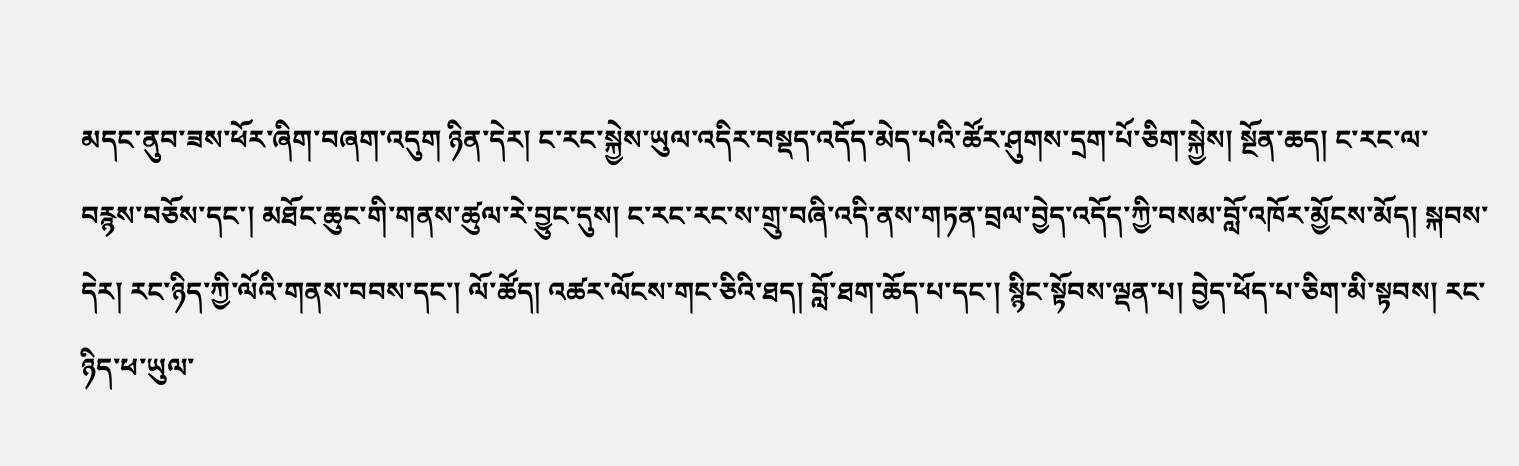མདང་ནུབ་ཟས་ཕོར་ཞིག་བཞག་འདུག ཉིན་དེར། ང་རང་སྐྱེས་ཡུལ་འདིར་བསྡད་འདོད་མེད་པའི་ཚོར་ཤུགས་དྲག་པོ་ཅིག་སྐྱེས། སྔོན་ཆད། ང་རང་ལ་བརྙས་བཅོས་དང་། མཐོང་ཆུང་གི་གནས་ཚུལ་རེ་བྱུང་དུས། ང་རང་རང་ས་གྲུ་བཞི་འདི་ནས་གཏན་བྲལ་བྱེད་འདོད་ཀྱི་བསམ་བློ་འཁོར་མྱོངས་མོད། སྐབས་དེར། རང་ཉིད་ཀྱི་ལོའི་གནས་བབས་དང་། ལོ་ཚོད། འཚར་ལོངས་གང་ཅིའི་ཐད། བློ་ཐག་ཆོད་པ་དང་། སྙིང་སྟོབས་ལྡན་པ། བྱེད་ཕོད་པ་ཅིག་མི་སྟབས། རང་ཉིད་ཕ་ཡུལ་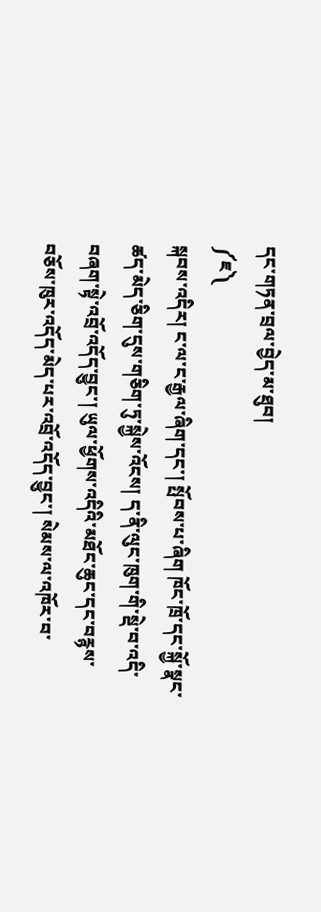དང་གཏན་བྲལ་བྱེད་མ་ཐུབ།
༼ཇ༽
སྐབས་འདིར། ང་ལ་ང་རྒྱལ་ཞིག་དང་། སྤོབས་པ་ཞིག ཁོང་ཁྲོ་དང་སྐྱོ་སྣང་ཚད་མེད་ཅིག་དུས་གཅིག་ཏུ་སྐྱེས་འོངས། ད་ནི་ལུང་ཁུག་གི་སྡེ་བ་འདི་བཞག་སྟེ་འབྲོ་འདོད་བྱུང་། ཡུལ་ཕྱོགས་འདིའི་མཐོང་ཆུང་དང་བརྙས་བཅོས་ཁུར་འདོད་མེད་པར་འབྲོ་འདོད་བྱུང་། སེམས་ལ་འཁོར་བ་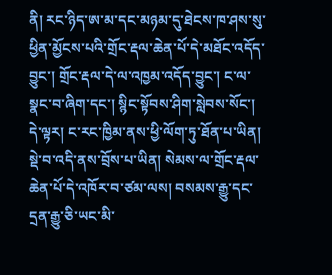ནི། རང་ཉིད་ཨ་མ་དང་མཉམ་དུ་ཐེངས་ཁ་ཤས་སུ་ཕྱིན་མྱོངས་པའི་གྲོང་རྡལ་ཆེན་པོ་དེ་མཐོང་འདོད་བྱུང་། གྲོང་རྡལ་དེ་ལ་འཁྱམ་འདོད་བྱུང་། ང་ལ་སྣང་བ་ཞིག་དང་། སྙིང་སྟོབས་ཤིག་སླེབས་སོང་། དེ་ལྟར། ང་རང་ཁྱིམ་ནས་ཕྱི་ལོག་ཏུ་ཐོན་པ་ཡིན། སྡེ་བ་འདི་ནས་བྲོས་པ་ཡིན། སེམས་ལ་གྲོང་རྡལ་ཆེན་པོ་དེ་འཁོར་བ་ཙམ་ལས། བསམས་རྒྱུ་དང་དྲན་རྒྱུ་ཅི་ཡང་མི་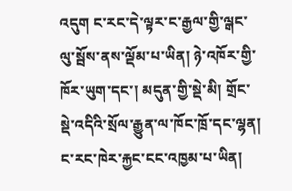འདུག ང་རང་དེ་ལྟར་ང་རྒྱལ་གྱི་ལྒང་ལུ་སྦོས་ནས་ལྡོམ་པ་ཡིན། ཉེ་འཁོར་གྱི་ཁོར་ཡུག་དང་། མདུན་གྱི་སྡེ་མི། གྲོང་སྡེ་འདིའི་སྲོལ་རྒྱུན་ལ་ཁོང་ཁྲོ་དང་ལྷན། ང་རང་ཁེར་རྐྱང་ངང་འཁྱམ་པ་ཡིན།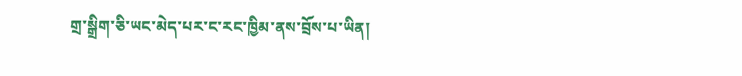གྲ་སྒྲིག་ཅི་ཡང་མེད་པར་ང་རང་ཁྱིམ་ནས་བྲོས་པ་ཡིན།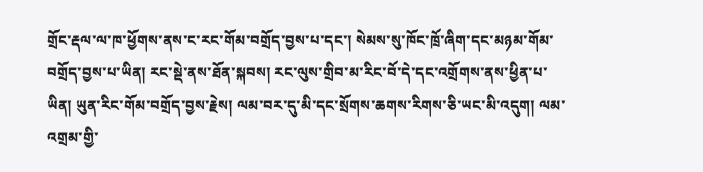གྲོང་རྡལ་ལ་ཁ་ཕྱོགས་ནས་ང་རང་གོམ་བགྲོད་བྱས་པ་དང་། སེམས་སུ་ཁོང་ཁྲོ་ཞིག་དང་མཉམ་གོམ་བགྲོད་བྱས་པ་ཡིན། རང་སྡེ་ནས་ཐོན་སྐབས། རང་ལུས་གྲིབ་མ་རིང་བོ་དེ་དང་འགྲོགས་ནས་ཕྱིན་པ་ཡིན། ཡུན་རིང་གོམ་བགྲོད་བྱས་རྗེས། ལམ་བར་དུ་མི་དང་སྲོགས་ཆགས་རིགས་ཅི་ཡང་མི་འདུག། ལམ་འགྲམ་གྱི་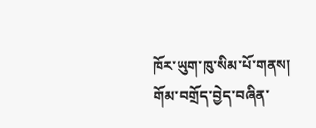ཁོར་ཡུག་ཁུ་སིམ་པོ་གནས། གོམ་བགྲོད་བྱེད་བཞིན་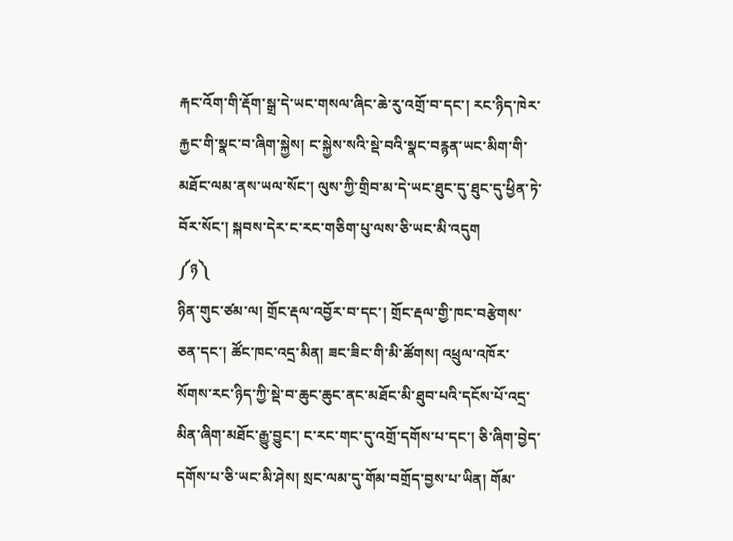རྐང་འོག་གི་རྡོག་སྒྲ་དེ་ཡང་གསལ་ཞིང་ཆེ་རུ་འགྲོ་བ་དང་། རང་ཉིད་ཁེར་རྐྱང་གི་སྣང་བ་ཞིག་སྐྱེས། ང་སྐྱེས་སའི་སྡེ་བའི་སྣང་བརྙན་ཡང་མིག་གི་མཐོང་ལམ་ནས་ཡལ་སོང་། ལུས་ཀྱི་གྲིབ་མ་དེ་ཡང་ཐུང་དུ་ཐུང་དུ་ཕྱིན་ཏེ་བོར་སོང་། སྐབས་དེར་ང་རང་གཅིག་པུ་ལས་ཅི་ཡང་མི་འདུག
༼ཉ༽
ཉིན་གུང་ཙམ་ལ། གྲོང་རྡལ་འབྱོར་བ་དང་། གྲོང་རྡལ་གྱི་ཁང་བརྩེགས་ཅན་དང་། ཚོང་ཁང་འདྲ་མིན། ཟང་ཟིང་གི་མི་ཚོགས། འཕྲུལ་འཁོར་སོགས་རང་ཉིད་ཀྱི་སྡེ་བ་ཆུང་ཆུང་ནང་མཐོང་མི་ཐུབ་པའི་དངོས་པོ་འདྲ་མིན་ཞིག་མཐོང་རྒྱུ་བྱུང་། ང་རང་གང་དུ་འགྲོ་དགོས་པ་དང་། ཅི་ཞིག་བྱེད་དགོས་པ་ཅི་ཡང་མི་ཤེས། སྲང་ལམ་དུ་གོམ་བགྲོད་བྱས་པ་ཡིན། གོམ་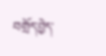བགྲོད་བྱེད་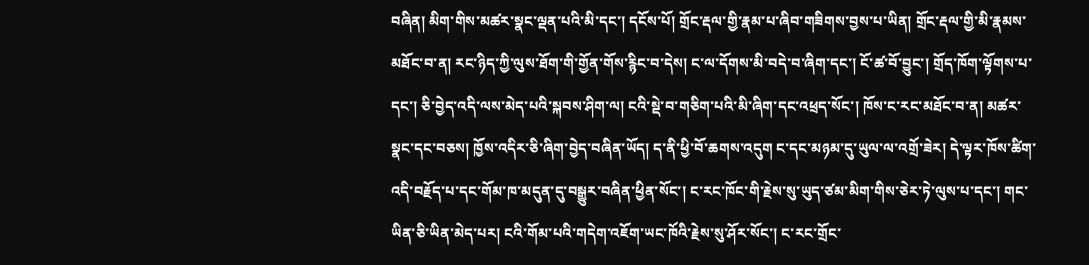བཞིན། མིག་གིས་མཚར་སྣང་ལྡན་པའི་མི་དང་། དངོས་པོ། གྲོང་རྡལ་གྱི་རྣམ་པ་ཞིབ་གཟིགས་བྱས་པ་ཡིན། གྲོང་རྡལ་གྱི་མི་རྣམས་མཐོང་བ་ན། རང་ཉིད་ཀྱི་ལུས་ཐོག་གི་གྱོན་གོས་རྙིང་བ་དེས། ང་ལ་དོགས་མི་བདེ་བ་ཞིག་དང་། ངོ་ཚ་བོ་བྱུང་། གྲོད་ཁོག་ལྟོགས་པ་དང་། ཅི་བྱེད་འདི་ལས་མེད་པའི་སྐབས་ཤིག་ལ། ངའི་སྡེ་བ་གཅིག་པའི་མི་ཞིག་དང་འཕྲད་སོང་། ཁོས་ང་རང་མཐོང་བ་ན། མཚར་སྣང་དང་བཅས། ཁྱོས་འདིར་ཅི་ཞིག་བྱེད་བཞིན་ཡོད། ད་ནི་ཕྱི་བོ་ཆགས་འདུག ང་དང་མཉམ་དུ་ཡུལ་ལ་འགྲོ་ཟེར། དེ་ལྟར་ཁོས་ཚིག་འདི་བརྗོད་པ་དང་གོམ་ཁ་མདུན་དུ་བསྒྱུར་བཞིན་ཕྱིན་སོང་། ང་རང་ཁོང་གི་རྗེས་སུ་ཡུད་ཙམ་མིག་གིས་ཅེར་ཏེ་ལུས་པ་དང་། གང་ཡིན་ཅི་ཡིན་མེད་པར། ངའི་གོམ་པའི་གདེག་འཇོག་ཡང་ཁོའི་རྗེས་སུ་ཤོར་སོང་། ང་རང་གྲོང་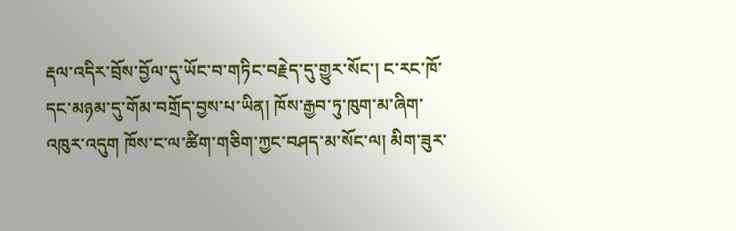རྡལ་འདིར་བྲོས་བྱོལ་དུ་ཡོང་བ་གཏིང་བརྗེད་དུ་གྱུར་སོང་། ང་རང་ཁོ་དང་མཉམ་དུ་གོམ་བགྲོད་བྱས་པ་ཡིན། ཁོས་རྒྱབ་ཏུ་ཁུག་མ་ཞིག་འཁུར་འདུག ཁོས་ང་ལ་ཚིག་གཅིག་ཀྱང་བཤད་མ་སོང་ལ། མིག་ཟུར་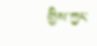གྱིས་ཀྱང་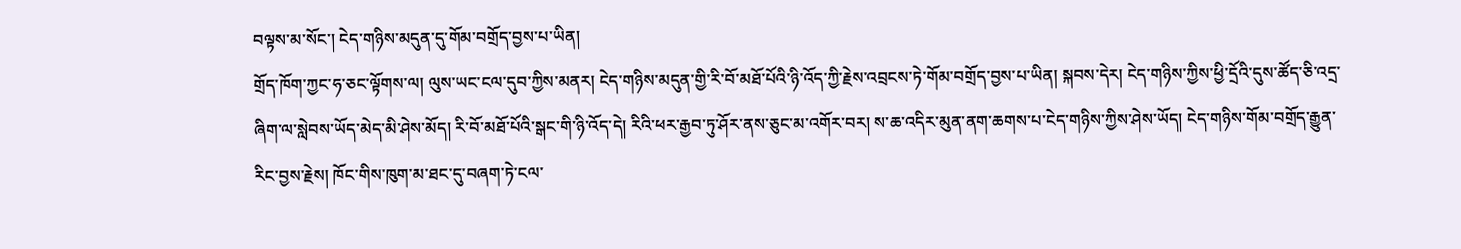བལྟས་མ་སོང་། ངེད་གཉིས་མདུན་དུ་གོམ་བགྲོད་བྱས་པ་ཡིན།
གྲོད་ཁོག་ཀྱང་ཧ་ཅང་ལྟོགས་ལ། ལུས་ཡང་ངལ་དུབ་ཀྱིས་མནར། ངེད་གཉིས་མདུན་གྱི་རི་བོ་མཐོ་པོའི་ཉི་འོད་ཀྱི་རྗེས་འབྲངས་ཏེ་གོམ་བགྲོད་བྱས་པ་ཡིན། སྐབས་དེར། ངེད་གཉིས་ཀྱིས་ཕྱི་དྲོའི་དུས་ཚོད་ཅི་འདྲ་ཞིག་ལ་སླེབས་ཡོད་མེད་མི་ཤེས་མོད། རི་བོ་མཐོ་པོའི་སྒང་གི་ཉི་འོད་དེ། རིའི་ཕར་རྒྱབ་ཏུ་ཤོར་ནས་ཅུང་མ་འགོར་བར། ས་ཆ་འདིར་མུན་ནག་ཆགས་པ་ངེད་གཉིས་ཀྱིས་ཤེས་ཡོད། ངེད་གཉིས་གོམ་བགྲོད་རྒྱུན་རིང་བྱས་རྗེས། ཁོང་གིས་ཁུག་མ་ཐང་དུ་བཞག་ཏེ་ངལ་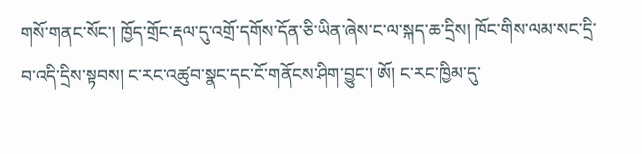གསོ་གནང་སོང་། ཁྱོད་གྲོང་རྡལ་དུ་འགྲོ་དགོས་དོན་ཅི་ཡིན་ཞེས་ང་ལ་སྐད་ཆ་དྲིས། ཁོང་གིས་ལམ་སང་དྲི་བ་འདི་དྲིས་སྟབས། ང་རང་འཚུབ་སྣང་དང་ངོ་གནོངས་ཤིག་བྱུང་། ཨོ། ང་རང་ཁྱིམ་དུ་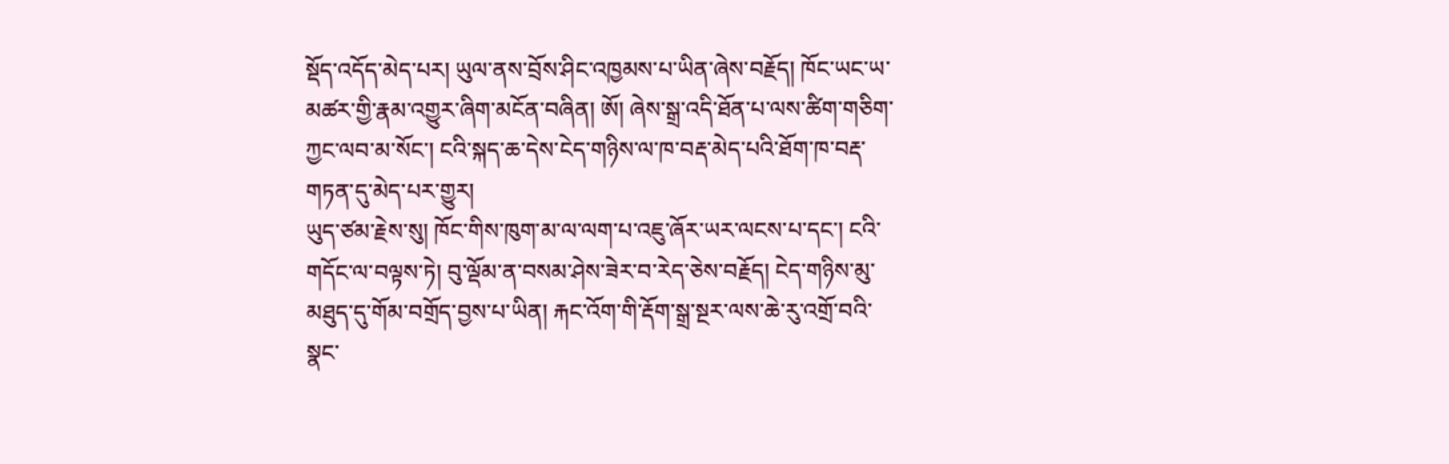སྡོད་འདོད་མེད་པར། ཡུལ་ནས་བྲོས་ཤིང་འཁྱམས་པ་ཡིན་ཞེས་བརྗོད། ཁོང་ཡང་ཡ་མཚར་གྱི་རྣམ་འགྱུར་ཞིག་མངོན་བཞིན། ཨོ། ཞེས་སྒྲ་འདི་ཐོན་པ་ལས་ཚིག་གཅིག་ཀྱང་ལབ་མ་སོང་། ངའི་སྐད་ཆ་དེས་ངེད་གཉིས་ལ་ཁ་བརྡ་མེད་པའི་ཐོག་ཁ་བརྡ་གཏན་དུ་མེད་པར་གྱུར།
ཡུད་ཙམ་རྗེས་སུ། ཁོང་གིས་ཁུག་མ་ལ་ལག་པ་འཇུ་ཞོར་ཡར་ལངས་པ་དང་། ངའི་གདོང་ལ་བལྟས་ཏེ། བུ་ལྡོམ་ན་བསམ་ཤེས་ཟེར་བ་རེད་ཅེས་བརྗོད། ངེད་གཉིས་མུ་མཐུད་དུ་གོམ་བགྲོད་བྱས་པ་ཡིན། རྐང་འོག་གི་རྡོག་སྒྲ་སྔར་ལས་ཆེ་རུ་འགྲོ་བའི་སྣང་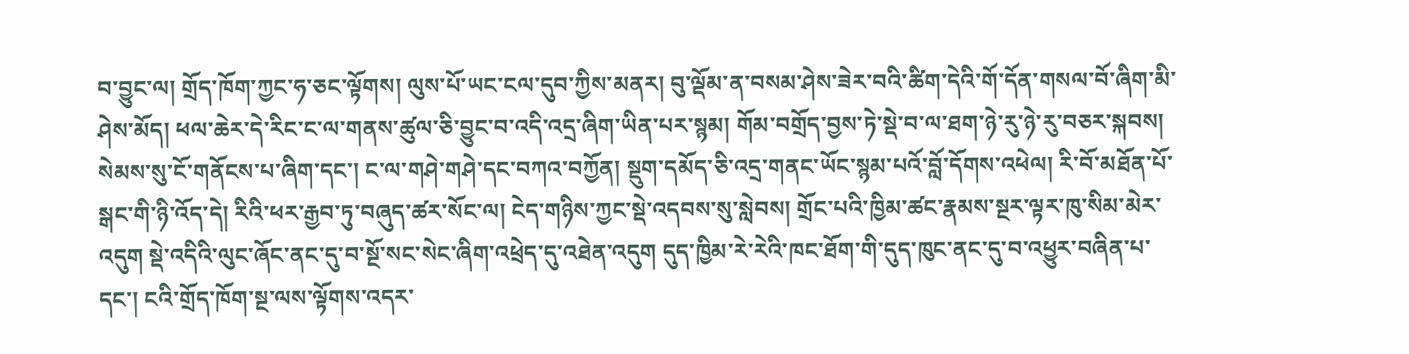བ་བྱུང་ལ། གྲོད་ཁོག་ཀྱང་ཧ་ཅང་ལྟོགས། ལུས་པོ་ཡང་ངལ་དུབ་ཀྱིས་མནར། བུ་ལྡོམ་ན་བསམ་ཤེས་ཟེར་བའི་ཚིག་དེའི་གོ་དོན་གསལ་བོ་ཞིག་མི་ཤེས་མོད། ཕལ་ཆེར་དེ་རིང་ང་ལ་གནས་ཚུལ་ཅི་བྱུང་བ་འདི་འདྲ་ཞིག་ཡིན་པར་སྙམ། གོམ་བགྲོད་བྱས་ཏེ་སྡེ་བ་ལ་ཐག་ཉེ་རུ་ཉེ་རུ་བཅར་སྐབས། སེམས་སུ་ངོ་གནོངས་པ་ཞིག་དང་། ང་ལ་གཤེ་གཤེ་དང་བཀའ་བཀྱོན། སྡུག་དམོད་ཅི་འདྲ་གནང་ཡོང་སྙམ་པའོ་བློ་དོགས་འཕེལ། རི་བོ་མཐོན་པོ་སྒང་གི་ཉི་འོད་དེ། རིའི་ཕར་རྒྱབ་ཏུ་བཞུད་ཚར་སོང་ལ། ངེད་གཉིས་ཀྱང་སྡེ་འདབས་སུ་སླེབས། གྲོང་པའི་ཁྱིམ་ཚང་རྣམས་སྔར་ལྟར་ཁུ་སིམ་མེར་འདུག སྡེ་འདིའི་ལུང་ཞོང་ནང་དུ་བ་སྔོ་སང་སེང་ཞིག་འཕྲེད་དུ་འཐེན་འདུག དུད་ཁྱིམ་རེ་རེའི་ཁང་ཐོག་གི་དུད་ཁུང་ནང་དུ་བ་འཕྱུར་བཞིན་པ་དང་། ངའི་གྲོད་ཁོག་སྔ་ལས་ལྟོགས་འདར་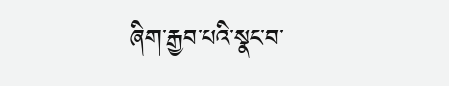ཞིག་རྒྱབ་པའི་སྣང་བ་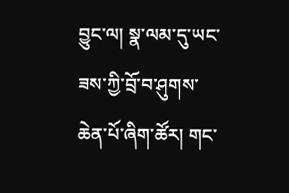བྱུང་ལ། སྣ་ལམ་དུ་ཡང་ཟས་ཀྱི་བྲོ་བ་ཤུགས་ཆེན་པོ་ཞིག་ཚོར། གང་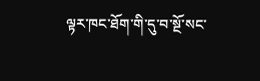ལྟར་ཁང་ཐོག་གི་དུ་བ་སྔོ་སང་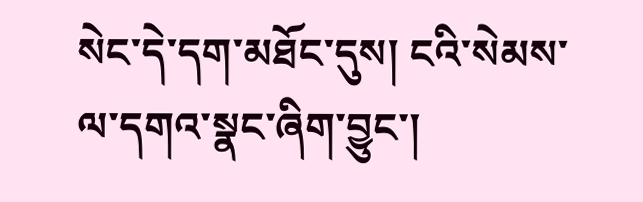སེང་དེ་དག་མཐོང་དུས། ངའི་སེམས་ལ་དགའ་སྣང་ཞིག་བྱུང་།